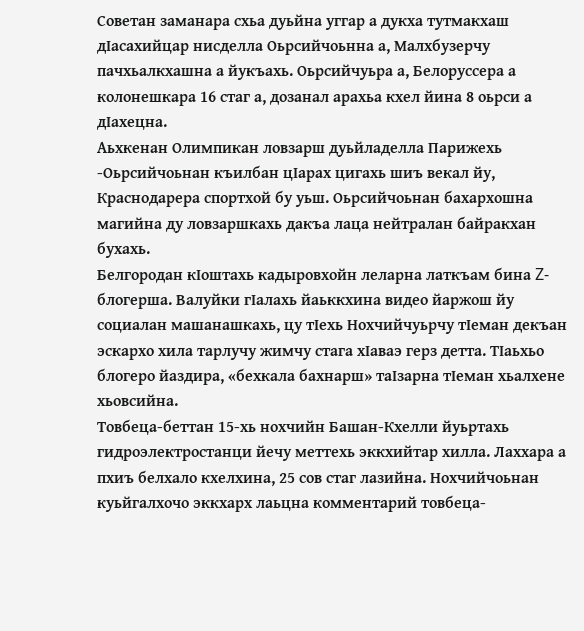Советан заманара схьа дуьйна уггар а дукха тутмакхаш дIасахийцар нисделла Оьрсийчоьнна а, Малхбузерчу пачхьалкхашна а йукъахь. Оьрсийчуьра а, Белоруссера а колонешкара 16 стаг а, дозанал арахьа кхел йина 8 оьрси а дӀахецна.
Аьхкенан Олимпикан ловзарш дуьйладелла Парижехь -Оьрсийчоьнан къилбан цIарах цигахь шиъ векал йу, Краснодарера спортхой бу уьш. Оьрсийчоьнан бахархошна магийна ду ловзаршкахь дакъа лаца нейтралан байракхан бухахь.
Белгородан кIоштахь кадыровхойн леларна латкъам бина Z-блогерша. Валуйки гӀалахь йаьккхина видео йаржош йу социалан машанашкахь, цу тӀехь Нохчийчуьрчу тӀеман декъан эскархо хила тарлучу жимчу стага хӀаваэ герз детта. ТIаьхьо блогеро йаздира, «бехкала бахнарш» таIзарна тIеман хьалхене хьовсийна.
Товбеца-беттан 15-хь нохчийн Башан-Кхелли йуьртахь гидроэлектростанци йечу меттехь эккхийтар хилла. Лаххара а пхиъ белхало кхелхина, 25 сов стаг лазийна. Нохчийчоьнан куьйгалхочо эккхарх лаьцна комментарий товбеца-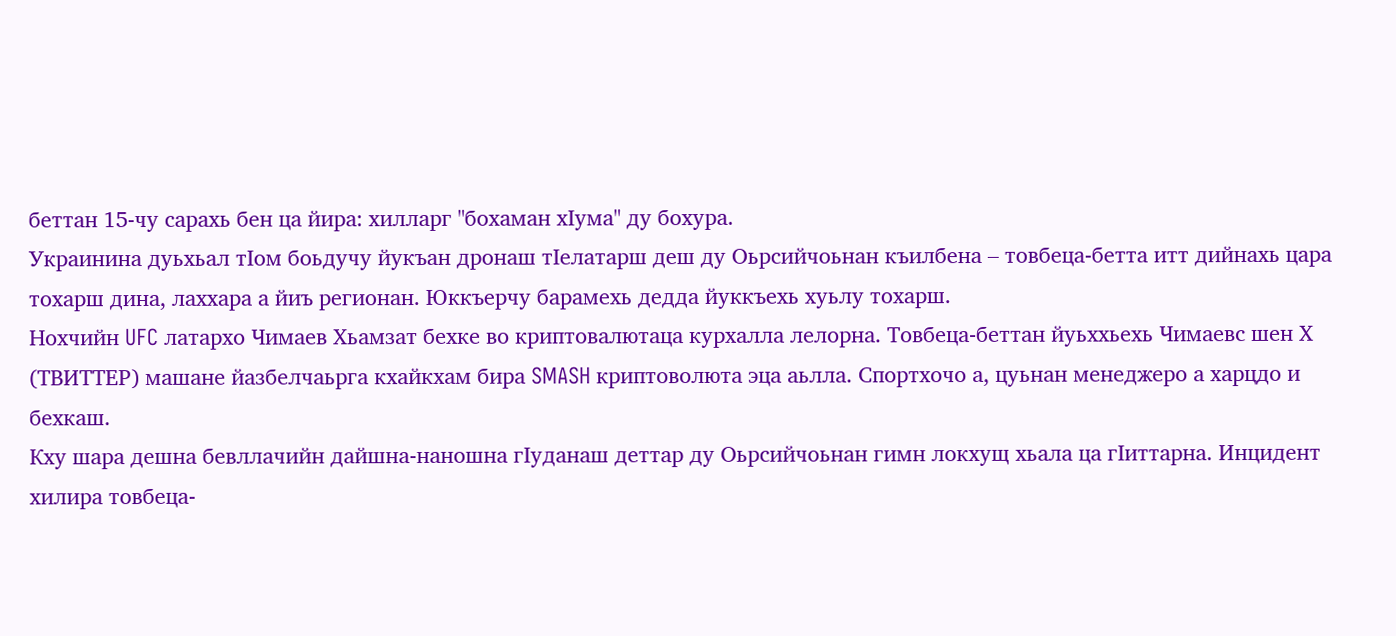беттан 15-чу сарахь бен ца йира: хилларг "бохаман хIума" ду бохура.
Украинина дуьхьал тӀом боьдучу йукъан дронаш тӀелатарш деш ду Оьрсийчоьнан къилбена – товбеца-бетта итт дийнахь цара тохарш дина, лаххара а йиъ регионан. Юккъерчу барамехь дедда йуккъехь хуьлу тохарш.
Нохчийн UFC латархо Чимаев Хьамзат бехке во криптовалютаца курхалла лелорна. Товбеца-беттан йуьххьехь Чимаевс шен Х (ТВИТТЕР) машане йазбелчаьрга кхайкхам бира SMASH криптоволюта эца аьлла. Спортхочо а, цуьнан менеджеро а харцдо и бехкаш.
Кху шара дешна бевллачийн дайшна-наношна гIуданаш деттар ду Оьрсийчоьнан гимн локхущ хьала ца гIиттарна. Инцидент хилира товбеца-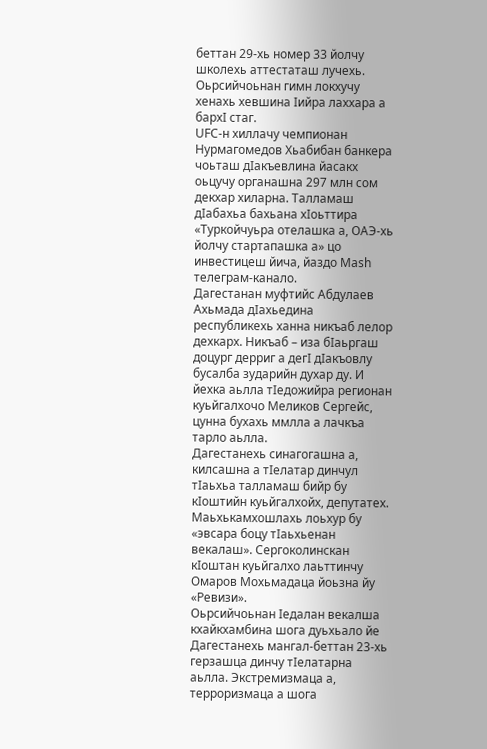беттан 29-хь номер 33 йолчу школехь аттестаташ лучехь. Оьрсийчоьнан гимн локхучу хенахь хевшина Iийра лаххара а бархI стаг.
UFC-н хиллачу чемпионан Нурмагомедов Хьабибан банкера чоьташ дIакъевлина йасакх оьцучу органашна 297 млн сом декхар хиларна. Талламаш дIабахьа бахьана хIоьттира «Туркойчуьра отелашка а, ОАЭ-хь йолчу стартапашка а» цо инвестицеш йича, йаздо Mash телеграм-канало.
Дагестанан муфтийс Абдулаев Ахьмада дIахьедина республикехь ханна никъаб лелор дехкарх. Никъаб – иза бӀаьргаш доцург дерриг а дегӀ дӀакъовлу бусалба зударийн духар ду. И йехка аьлла тӀедожийра регионан куьйгалхочо Меликов Сергейс, цунна бухахь ммлла а лачкъа тарло аьлла.
Дагестанехь синагогашна а, килсашна а тIелатар динчул тIаьхьа талламаш бийр бу кIоштийн куьйгалхойх, депутатех. Маьхькамхошлахь лоьхур бу «эвсара боцу тIаьхьенан векалаш». Сергоколинскан кIоштан куьйгалхо лаьттинчу Омаров Мохьмадаца йоьзна йу «Ревизи».
Оьрсийчоьнан Iедалан векалша кхайкхамбина шога дуьхьало йе Дагестанехь мангал-беттан 23-хь герзашца динчу тIелатарна аьлла. Экстремизмаца а, терроризмаца а шога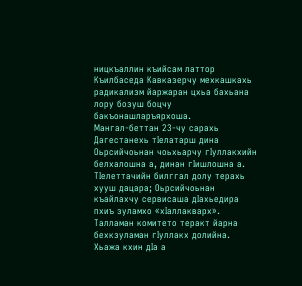ницкъаллин къийсам латтор Къилбаседа Кавказерчу мехкашкахь радикализм йаржаран цхьа бахьана лору бозуш боцчу бакъонашларъярхоша.
Мангал-беттан 23-чу сарахь Дагестанехь тIелатарш дина Оьрсийчоьнан чоьхьарчу гIуллакхийн белхалошна а, динан гIишлошна а. ТIелеттачийн билггал долу терахь хууш дацара; Оьрсийчоьнан къайлахчу сервисаша дIахьедира пхиъ зуламхо «хIаллакварх». Талламан комитето теракт йарна бехкзуламан гIуллакх долийна.
Хьажа кхин дIа а